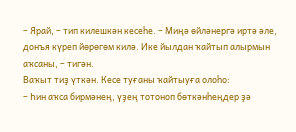– Ярай, – тип килешкән кесеһе. – Миңә өйләнергә иртә әле, донъя күреп йөрөгөм килә. Ике йылдан ҡайтып алырмын аҡсаны, – тигән.
Ваҡыт тиҙ үткән. Кесе туғаны ҡайтыуға олоһо:
– Һин аҡса бирмәнең, үҙең тотоноп бөткәнһеңдер ҙә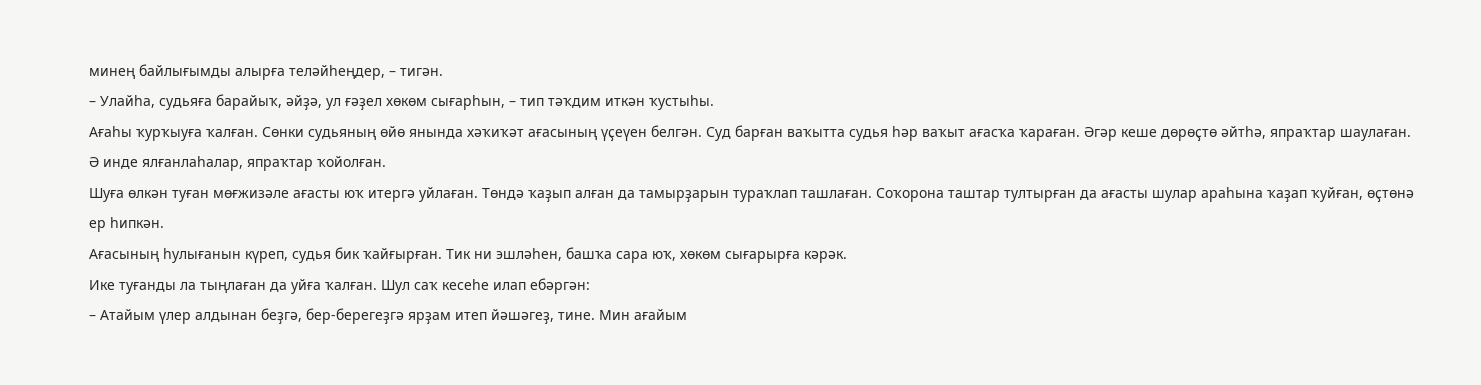минең байлығымды алырға теләйһеңдер, – тигән.
– Улайһа, судьяға барайыҡ, әйҙә, ул ғәҙел хөкөм сығарһын, – тип тәҡдим иткән ҡустыһы.
Ағаһы ҡурҡыуға ҡалған. Сөнки судьяның өйө янында хәҡиҡәт ағасының үҫеүен белгән. Суд барған ваҡытта судья һәр ваҡыт ағасҡа ҡараған. Әгәр кеше дөрөҫтө әйтһә, япраҡтар шаулаған. Ә инде ялғанлаһалар, япраҡтар ҡойолған.
Шуға өлкән туған мөғжизәле ағасты юҡ итергә уйлаған. Төндә ҡаҙып алған да тамырҙарын тураҡлап ташлаған. Соҡорона таштар тултырған да ағасты шулар араһына ҡаҙап ҡуйған, өҫтөнә ер һипкән.
Ағасының һулығанын күреп, судья бик ҡайғырған. Тик ни эшләһен, башҡа сара юҡ, хөкөм сығарырға кәрәк.
Ике туғанды ла тыңлаған да уйға ҡалған. Шул саҡ кесеһе илап ебәргән:
– Атайым үлер алдынан беҙгә, бер-берегеҙгә ярҙам итеп йәшәгеҙ, тине. Мин ағайым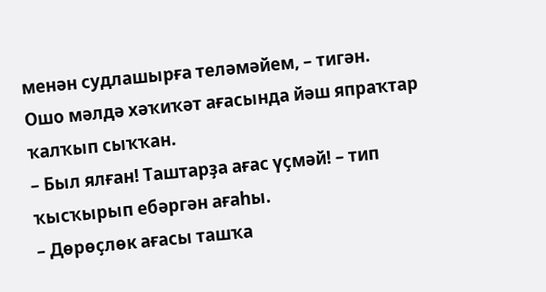менән судлашырға теләмәйем, – тигән.
Ошо мәлдә хәҡиҡәт ағасында йәш япраҡтар ҡалҡып сыҡҡан.
– Был ялған! Таштарҙа ағас үҫмәй! – тип ҡысҡырып ебәргән ағаһы.
– Дөрөҫлөк ағасы ташҡа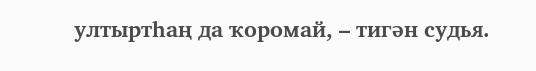ултыртһаң да ҡоромай, – тигән судья.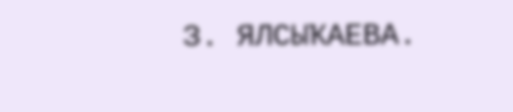З. ЯЛСЫҠАЕВА.